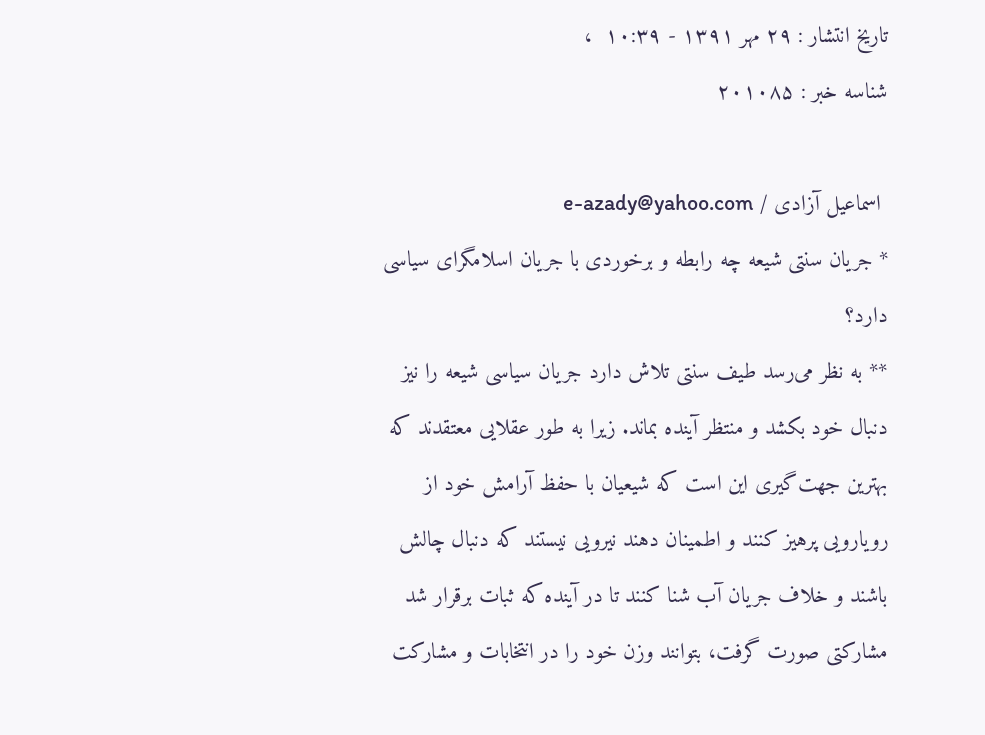تاریخ انتشار : ۲۹ مهر ۱۳۹۱ - ۱۰:۳۹  ،
شناسه خبر : ۲۰۱۰۸۵

 اسماعیل آزادی / e-azady@yahoo.com
* جریان سنتی شیعه چه رابطه و برخوردی با جریان‌ اسلامگرای سیاسی دارد؟
** به نظر می‌رسد طیف سنتی تلاش دارد جریان‌ سیاسی شیعه را نیز دنبال خود بکشد و منتظر آینده بماند. زیرا به طور عقلایی معتقدند که بهترین جهت‌گیری این است که شیعیان با حفظ آرامش خود از رویارویی پرهیز کنند و اطمینان دهند نیرویی نیستند که دنبال چالش باشند و خلاف جریان آب شنا کنند تا در آینده که ثبات برقرار شد مشارکتی صورت گرفت، بتوانند وزن خود را در انتخابات و مشارکت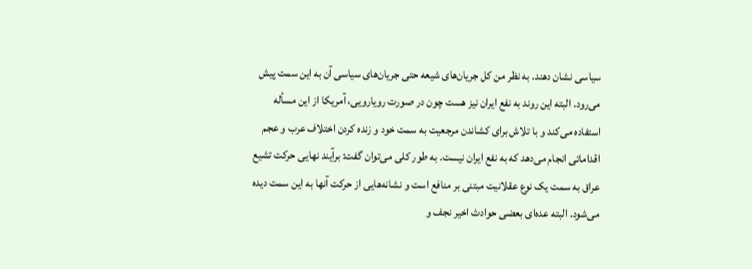سیاسی نشان دهند. به نظر من کل جریان‌های شیعه حتی جریان‌های سیاسی آن به این سمت پیش می‌رود. البته این روند به نفع ایران نیز هست چون در صورت رویارویی، آمریکا از این مسأله استفاده می‌کند و با تلاش برای کشاندن مرجعیت به سمت خود و زنده کردن اختلاف عرب و عجم اقداماتی انجام می‌دهد که به نفع ایران نیست. به طور کلی می‌توان گفت: برآیند نهایی حرکت تشیع عراق به سمت یک نوع عقلانیت مبتنی بر منافع است و نشانه‌هایی از حرکت آنها به این سمت دیده می‌شود. البته عده‌ای بعضی حوادث اخیر نجف و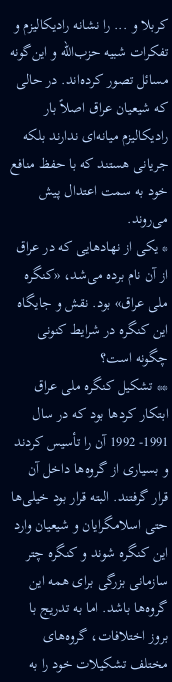کربلا و ... را نشانه رادیکالیزم و تفکرات شبیه حزب‌الله و این‌گونه مسائل تصور کرده‌اند. در حالی که شیعیان عراق اصلاً بار رادیکالیزم میانه‌ای ندارند بلکه جریانی هستند که با حفظ منافع خود به سمت اعتدال پیش می‌روند.
* یکی از نهادهایی که در عراق از آن نام برده می‌شد، «کنگره ملی عراق» بود. نقش و جایگاه این کنگره در شرایط کنونی چگونه است؟
** تشکیل کنگره ملی عراق ابتکار کردها بود که در سال 1991- 1992 آن را تأسیس کردند و بسیاری از گروه‌ها داخل آن قرار گرفتند. البته قرار بود خیلی‌ها حتی اسلامگرایان و شیعیان وارد این کنگره شوند و کنگره چتر سازمانی بزرگی برای همه این گروه‌ها باشد. اما به تدریج با بروز اختلافات، گروه‌های مختلف تشکیلات خود را به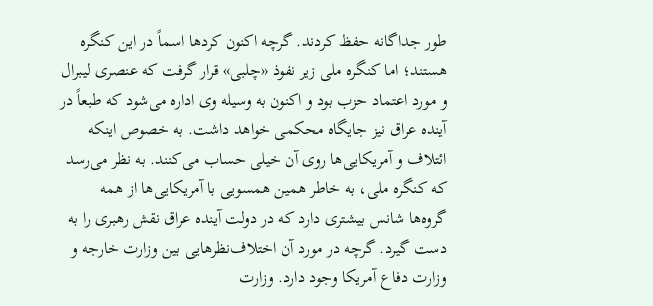طور جداگانه حفظ کردند. گرچه اکنون کردها اسماً در این کنگره هستند؛ اما کنگره ملی زیر نفوذ «چلبی» قرار گرفت که عنصری لیبرال و مورد اعتماد حزب بود و اکنون به وسیله وی اداره می‌شود که طبعاً در آینده عراق نیز جایگاه محکمی خواهد داشت. به خصوص اینکه ائتلاف و آمریکایی‌ها روی آن خیلی حساب می‌کنند. به نظر می‌رسد که کنگره ملی، به خاطر همین همسویی با آمریکایی‌ها از همه گروه‌ها شانس بیشتری دارد که در دولت آینده عراق نقش رهبری را به دست گیرد. گرچه در مورد آن اختلاف‌نظرهایی بین وزارت خارجه و وزارت دفاع آمریکا وجود دارد. وزارت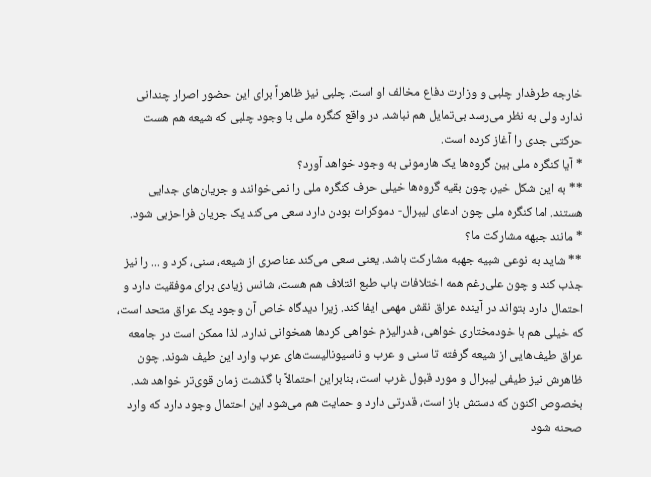خارجه طرفدار چلبی و وزارت دفاع مخالف او است. چلبی نیز ظاهراً برای این حضور اصرار چندانی ندارد ولی به نظر می‌رسد بی‌تمایل هم نباشد. در واقع کنگره ملی با وجود چلبی که شیعه هم هست حرکتی جدی را آغاز کرده است.
* آیا کنگره ملی بین گروه‌ها یک هارمونی به وجود خواهد آورد؟
** به این شکل خیر، چون بقیه گروه‌ها خیلی حرف کنگره ملی را نمی‌خوانند و جریان‌های جدایی هستند. اما کنگره ملی چون ادعای لیبرال- دموکرات بودن دارد سعی می‌کند یک جریان فراحزبی شود.
* مانند جبهه مشارکت ما؟
** شاید به نوعی شبیه جهبه مشارکت باشد. یعنی سعی می‌کند عناصری از شیعه، سنی، کرد و ... را نیز جذب کند و چون علی‌رغم همه اختلافات باب طبع ائتلاف هم هست، شانس زیادی برای موفقیت دارد و احتمال دارد بتواند در آینده عراق نقش مهمی ایفا کند. زیرا دیدگاه خاص آن وجود یک عراق متحد است، که خیلی هم با خودمختاری خواهی، فدرالیزم خواهی کردها همخوانی ندارد. لذا ممکن است در جامعه عراق طیف‌هایی از شیعه گرفته تا سنی و عرب و ناسیونالیست‌های عرب وارد این طیف شوند. چون ظاهرش نیز طیفی لیبرال و مورد قبول غرب است، بنابراین احتمالاً با گذشت زمان قو‌ی‌تر خواهد شد. بخصوص اکنون که دستش باز است، قدرتی دارد و حمایت هم می‌شود این احتمال وجود دارد که وارد صحنه شود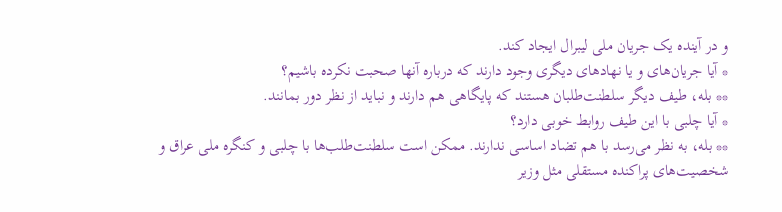و در آینده یک جریان ملی لیبرال ایجاد کند.
* آیا جریان‌های و یا نهادهای دیگری وجود دارند که درباره آنها صحبت نکرده باشیم؟
** بله، طیف دیگر سلطنت‌طلبان هستند که پایگاهی هم دارند و نباید از نظر دور بمانند.
* آیا چلبی با این طیف روابط خوبی دارد؟
** بله، به نظر می‌رسد با هم تضاد اساسی ندارند. ممکن است سلطنت‌طلب‌ها با چلبی و کنگره ملی عراق و شخصیت‌های پراکنده مستقلی مثل وزیر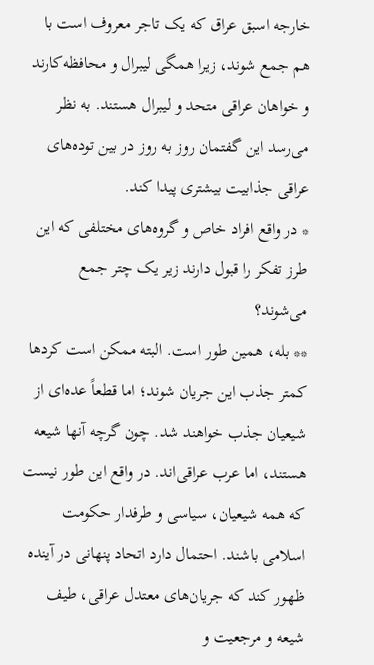خارجه اسبق عراق که یک تاجر معروف است با هم جمع شوند، زیرا همگی لیبرال و محافظه‌کارند و خواهان عراقی متحد و لیبرال هستند. به نظر می‌رسد این گفتمان روز به روز در بین توده‌های عراقی جذابیت بیشتری پیدا کند.
* در واقع افراد خاص و گروه‌های مختلفی که این طرز تفکر را قبول دارند زیر یک چتر جمع می‌شوند؟
** بله، همین طور است. البته ممکن است کردها کمتر جذب این جریان شوند؛ اما قطعاً عده‌ای از شیعیان جذب خواهند شد. چون گرچه آنها شیعه هستند، اما عرب عراقی‌اند. در واقع این طور نیست که همه شیعیان، سیاسی و طرفدار حکومت اسلامی باشند. احتمال دارد اتحاد پنهانی در آینده ظهور کند که جریان‌های معتدل عراقی، طیف شیعه و مرجعیت و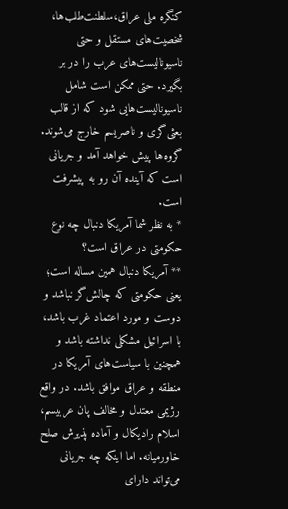کنگره ملی عراق،‌سلطنت‌طلب‌ها، شخصیت‌های مستقل و حتی ناسیونالیست‌های عرب را در بر بگیرد. حتی ممکن است شامل ناسیونالیست‌هایی شود که از قالب بعثی‌گری و ناصریسم خارج می‌شوند. گروه‌ها پیش خواهد آمد و جریانی است که آینده آن رو به پیشرفت است.
* به نظر شما آمریکا دنبال چه نوع حکومتی در عراق است؟
** آمریکا دنبال همین مساله است؛ یعنی حکومتی که چالش‌گر نباشد و دوست و مورد اعتماد غرب باشد، با اسرائیل مشکلی نداشته باشد و همچنین با سیاست‌های آمریکا در منطقه و عراق موافق باشد. در واقع رژیمی معتدل و مخالف پان عربیسم، اسلام رادیکال و آماده پذیرش صلح خاورمیانه. اما اینکه چه جریانی می‌تواند دارای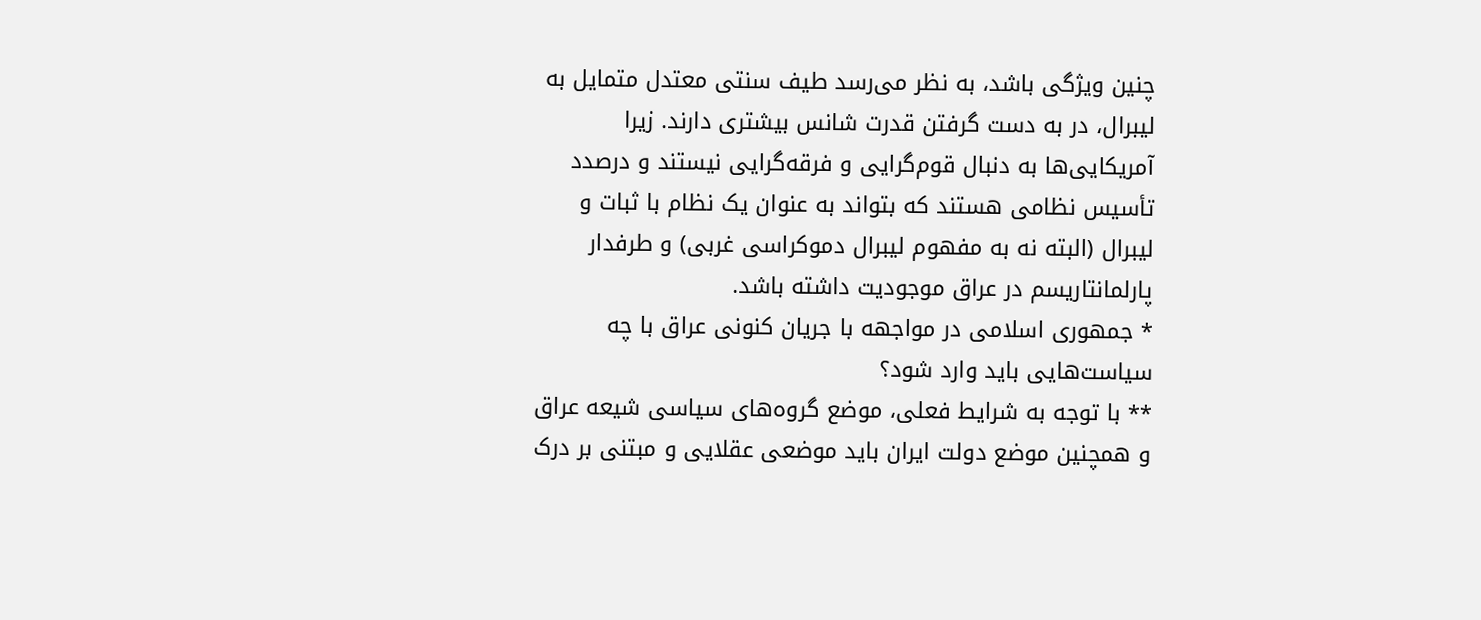چنین ویژگی باشد، به نظر می‌رسد طیف سنتی معتدل متمایل به لیبرال، در به دست گرفتن قدرت شانس بیشتری دارند. زیرا آمریکایی‌ها به دنبال قوم‌گرایی و فرقه‌گرایی نیستند و درصدد تأسیس نظامی هستند که بتواند به عنوان یک نظام با ثبات و لیبرال (البته نه به مفهوم لیبرال دموکراسی غربی) و طرفدار پارلمانتاریسم در عراق موجودیت داشته باشد.
* جمهوری اسلامی در مواجهه با جریان کنونی عراق با چه سیاست‌هایی باید وارد شود؟
** با توجه به شرایط فعلی، موضع گروه‌های سیاسی شیعه عراق و همچنین موضع دولت ایران باید موضعی عقلایی و مبتنی بر درک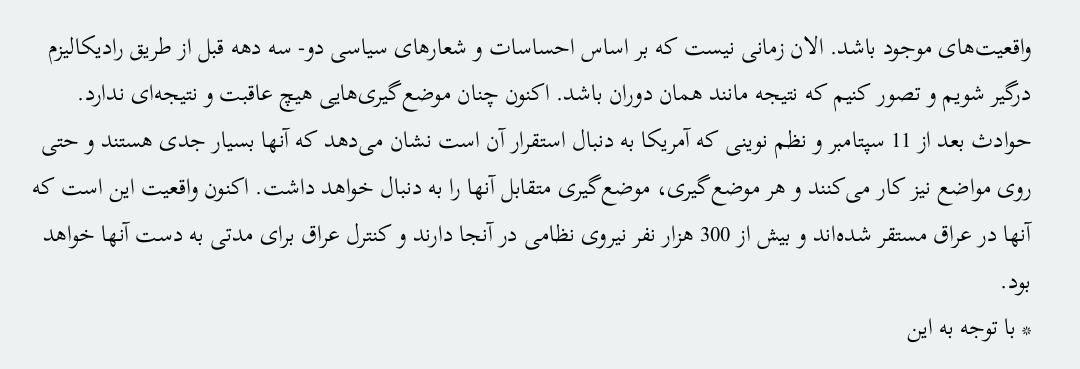واقعیت‌های موجود باشد. الان زمانی نیست که بر اساس احساسات و شعارهای سیاسی دو- سه دهه قبل از طریق رادیکالیزم درگیر شویم و تصور کنیم که نتیجه مانند همان دوران باشد. اکنون چنان موضع‌گیری‌هایی هیچ عاقبت و نتیجه‌ای ندارد. حوادث بعد از 11 سپتامبر و نظم نوینی که آمریکا به دنبال استقرار آن است نشان می‌دهد که آنها بسیار جدی هستند و حتی روی مواضع نیز کار می‌کنند و هر موضع‌گیری، موضع‌گیری متقابل آنها را به دنبال خواهد داشت. اکنون واقعیت این است که آنها در عراق مستقر شده‌اند و بیش از 300 هزار نفر نیروی نظامی در آنجا دارند و کنترل عراق برای مدتی به دست آنها خواهد بود.
* با توجه به این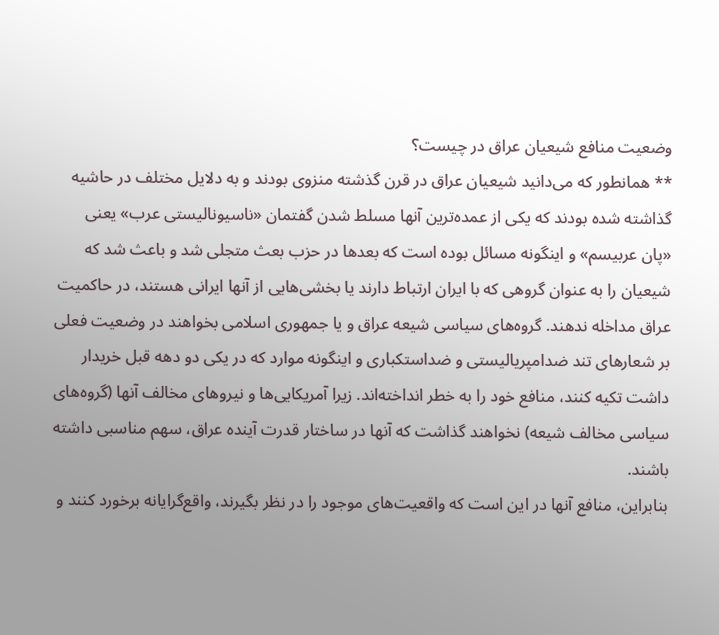وضعیت منافع شیعیان عراق در چیست؟
** همانطور که می‌دانید شیعیان عراق در قرن گذشته منزوی بودند و به دلایل مختلف در حاشیه گذاشته شده بودند که یکی از عمده‌ترین آنها مسلط شدن گفتمان «ناسیونالیستی عرب» یعنی «پان عربیسم» و اینگونه مسائل بوده است که بعدها در حزب بعث متجلی شد و باعث شد که شیعیان را به عنوان گروهی که با ایران ارتباط دارند یا بخشی‌هایی از آنها ایرانی هستند، در حاکمیت عراق مداخله ندهند. گروه‌های سیاسی شیعه عراق و یا جمهوری اسلامی بخواهند در وضعیت فعلی بر شعارهای تند ضدامپریالیستی و ضداستکباری و اینگونه موارد که در یکی دو دهه قبل خریدار داشت تکیه کنند، منافع خود را به خطر انداخته‌اند. زیرا آمریکایی‌ها و نیروهای مخالف آنها (گروه‌های سیاسی مخالف شیعه) نخواهند گذاشت که آنها در ساختار قدرت آینده عراق، سهم مناسبی داشته باشند.
بنابراین، منافع آنها در این است که واقعیت‌های موجود را در نظر بگیرند، واقع‌گرایانه برخورد کنند و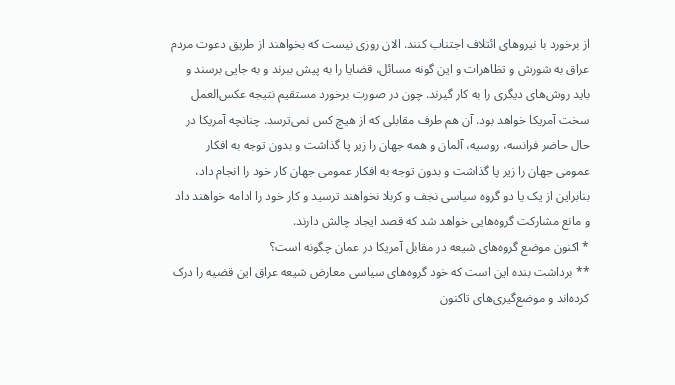از برخورد با نیروهای ائتلاف اجتناب کنند. الان روزی نیست که بخواهند از طریق دعوت مردم عراق به شورش و تظاهرات و این گونه مسائل، قضایا را به پیش ببرند و به جایی برسند و باید روش‌های دیگری را به کار گیرند. چون در صورت برخورد مستقیم نتیجه عکس‌العمل سخت آمریکا خواهد بود. آن هم طرف مقابلی که از هیچ کس نمی‌ترسد. چنانچه آمریکا در حال حاضر فرانسه، روسیه، آلمان و همه جهان را زیر پا گذاشت و بدون توجه به افکار عمومی جهان را زیر پا گذاشت و بدون توجه به افکار عمومی جهان کار خود را انجام داد، بنابراین از یک یا دو گروه سیاسی نجف و کربلا نخواهند ترسید و کار خود را ادامه خواهند داد و مانع مشارکت گروه‌هایی خواهد شد که قصد ایجاد چالش دارند.
* اکنون موضع گروه‌های شیعه در مقابل آمریکا در عمان چگونه است؟
** برداشت بنده این است که خود گروه‌های سیاسی معارض شیعه عراق این قضیه را درک کرده‌اند و موضع‌‌گیری‌های تاکنون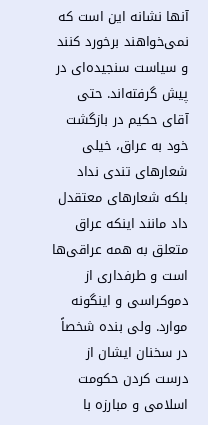آنها نشانه این است که نمی‌خواهند برخورد کنند و سیاست سنجیده‌ای در پیش گرفته‌اند. حتی آقای حکیم در بازگشت خود به عراق، خیلی شعارهای تندی نداد بلکه شعارهای معتقدل داد مانند اینکه عراق متعلق به همه عراقی‌ها است و طرفداری از دموکراسی و اینگونه موارد. ولی بنده شخصا‌ً در سخنان ایشان از درست کردن حکومت اسلامی و مبارزه با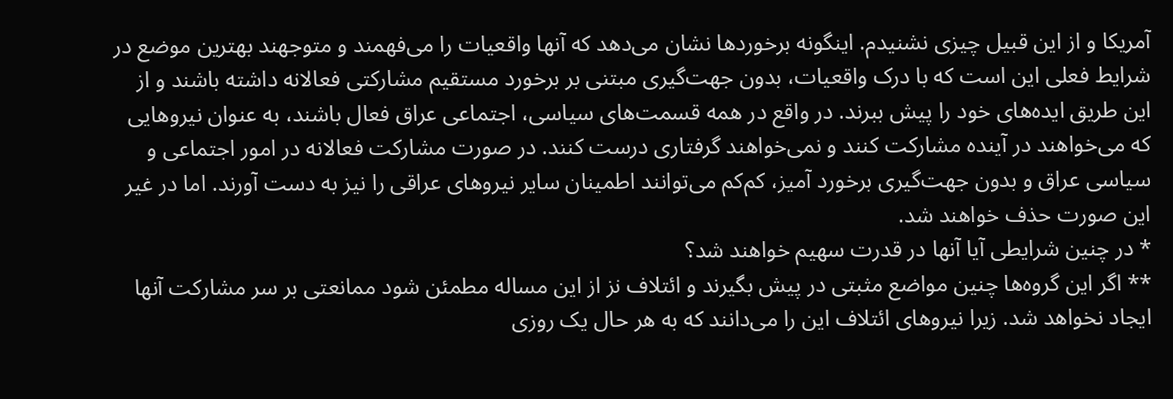آمریکا و از این قبیل چیزی نشنیدم. اینگونه برخوردها نشان می‌دهد که آنها واقعیات را می‌فهمند و متوجهند بهترین موضع در شرایط فعلی این است که با درک واقعیات، بدون جهت‌گیری مبتنی بر برخورد مستقیم مشارکتی فعالانه داشته باشند و از این طریق ایده‌های خود را پیش ببرند. در واقع در همه قسمت‌های سیاسی، اجتماعی عراق فعال باشند، به عنوان نیروهایی که می‌خواهند در آینده مشارکت کنند و نمی‌خواهند گرفتاری درست کنند. در صورت مشارکت فعالانه در امور اجتماعی و سیاسی عراق و بدون جهت‌گیری برخورد آمیز، کم‌کم می‌توانند اطمینان سایر نیروهای عراقی را نیز به دست آورند. اما در غیر این صورت حذف خواهند شد.
* در چنین شرایطی آیا آنها در قدرت سهیم خواهند شد؟
** اگر این گروه‌ها چنین مواضع مثبتی در پیش بگیرند و ائتلاف نز از این مساله مطمئن شود ممانعتی بر سر مشارکت آنها ایجاد نخواهد شد. زیرا نیروهای ائتلاف این را می‌دانند که به هر حال یک روزی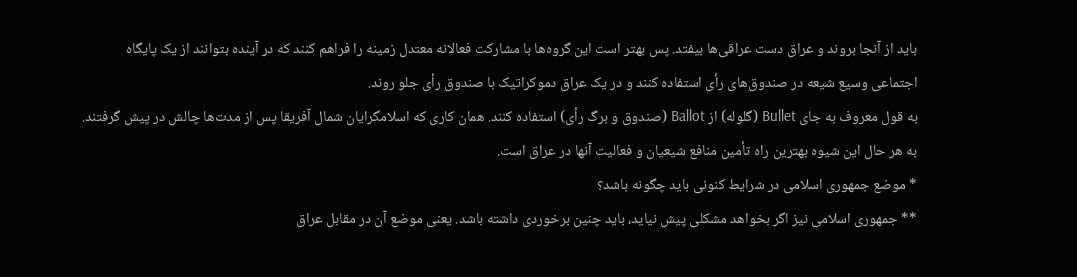باید از آنجا بروند و عراق دست عراقی‌ها بیفتد. پس بهتر است این گروه‌ها با مشارکت فعالانه معتدل زمینه را فراهم کنند که در آینده بتوانند از یک پایگاه اجتماعی وسیع شیعه در صندوق‌های رأی استفاده کنند و در یک عراق دموکراتیک با صندوق رأی جلو روند.
به قول معروف به جای Bullet (گلوله) از Ballot (صندوق و برگ رأی) استفاده کنند. همان کاری که اسلامگرایان شمال آفریقا پس از مدت‌ها چالش در پیش گرفتند. به هر حال این شیوه بهترین راه تأمین منافع شیعیان و فعالیت آنها در عراق است.
* موضع جمهوری اسلامی در شرایط کنونی باید چگونه باشد؟
** جمهوری اسلامی نیز اگر بخواهد مشکلی پیش نیاید، باید چنین برخوردی داشته باشد. یعنی موضع آن در مقابل عراق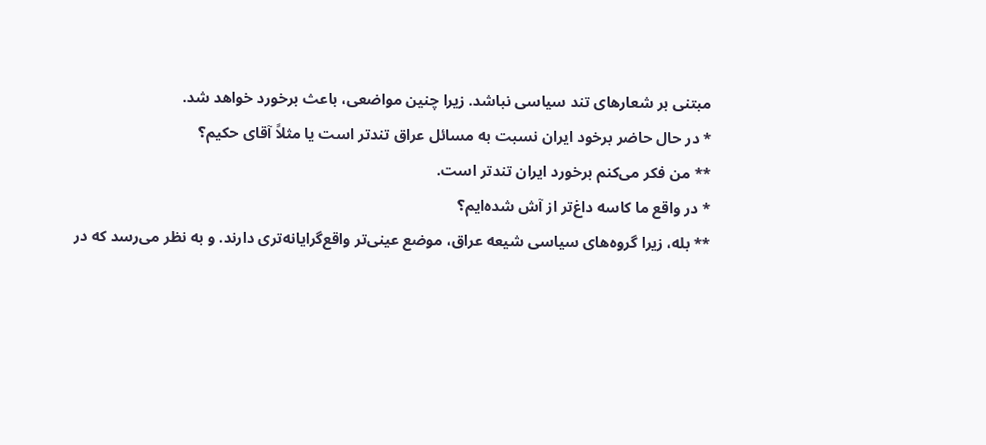مبتنی بر شعارهای تند سیاسی نباشد. زیرا چنین مواضعی، باعث برخورد خواهد شد.
* در حال حاضر برخود ایران نسبت به مسائل عراق تندتر است یا مثلاً آقای حکیم؟
** من فکر می‌کنم برخورد ایران تندتر است.
* در واقع ما کاسه داغ‌تر از آش شده‌ایم؟
** بله، زیرا گروه‌های سیاسی شیعه عراق، موضع عینی‌تر واقع‌گرایانه‌تری دارند. و به نظر می‌رسد که در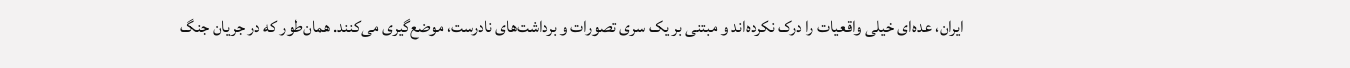ایران، عده‌ای خیلی واقعیات را درک نکرده‌اند و مبتنی بر یک سری تصورات و برداشت‌های نادرست، موضع‌گیری می‌کنند. همان‌طور که در جریان جنگ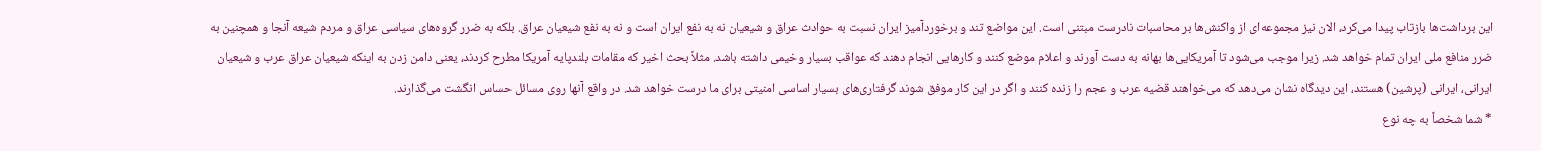این برداشت‌ها بازتاب پیدا می‌کرد، الان نیز مجموعه‌ای از واکنش‌ها بر محاسبات نادرست مبتنی است. این مواضع تند و برخوردآمیز ایران نسبت به حوادث عراق و شیعیان نه به نفع ایران است و نه به نفع شیعیان عراق. بلکه به ضرر گروه‌های سیاسی عراق و مردم شیعه آنجا و همچنین به ضرر منافع ملی ایران تمام خواهد شد. زیرا موجب می‌شود تا آمریکایی‌ها بهانه به دست آورند و اعلام موضع کنند و کارهایی انجام دهند که عواقب بسیار وخیمی داشته باشد. مثلاً بحث اخیر که مقامات بلندپایه آمریکا مطرح کردند، یعنی دامن زدن به اینکه شیعیان عراق عرب و شیعیان ایرانی، ایرانی (پرشین) هستند، این دیدگاه نشان می‌دهد که می‌خواهند قضیه عرب و عجم را زنده کنند و اگر در این کار موفق شوند گرفتاری‌های بسیار اساسی امنیتی برای ما درست خواهد شد. در واقع آنها روی مسائل حساس انگشت می‌گذارند.
* شما شخصاً به چه نوع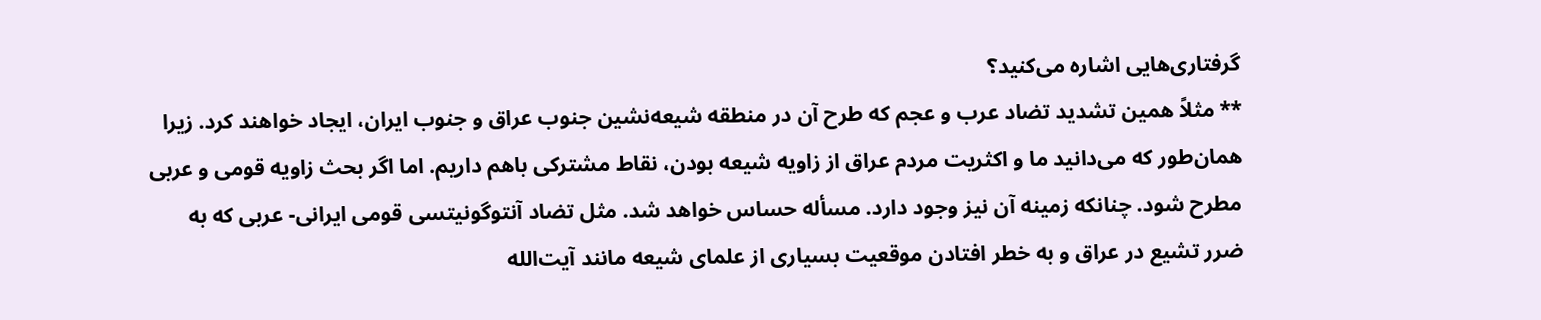گرفتاری‌هایی اشاره می‌کنید؟
** مثلاً همین تشدید تضاد عرب و عجم که طرح آن در منطقه شیعه‌نشین جنوب عراق و جنوب ایران، ایجاد خواهند کرد. زیرا همان‌طور که می‌دانید ما و اکثریت مردم عراق از زاویه شیعه بودن، نقاط مشترکی باهم داریم. اما اگر بحث زاویه قومی و عربی مطرح شود. چنانکه زمینه آن نیز وجود دارد. مسأله حساس خواهد شد. مثل تضاد آنتوگونیتسی قومی ایرانی- عربی که به ضرر تشیع در عراق و به خطر افتادن موقعیت بسیاری از علمای شیعه مانند آیت‌الله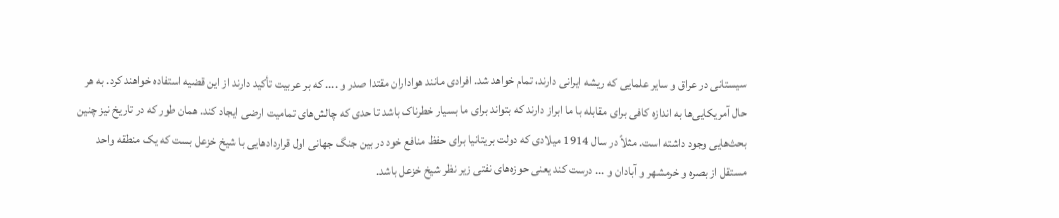سیستانی در عراق و سایر علمایی که ریشه ایرانی دارند، تمام خواهد شد. افرادی مانند هواداران مقتدا صدر و .... که بر عربیت تأکید دارند از این قضیه استفاده خواهند کرد. به هر حال آمریکایی‌ها به اندازه کافی برای مقابله با ما ابراز دارند که بتواند برای ما بسیار خطرناک باشد تا حدی که چالش‌های تمامیت ارضی ایجاد کند. همان طور که در تاریخ نیز چنین بحث‌هایی وجود داشته است. مثلاً در سال 1914 میلادی که دولت بریتانیا برای حفظ منافع خود در بین جنگ جهانی اول قراردادهایی با شیخ خزعل بست که یک منطقه واحد مستقل از بصره و خرمشهر و آبادان و ... درست کند یعنی حوزه‌های نفتی زیر نظر شیخ خزعل باشد.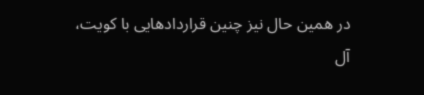در همین حال نیز چنین قراردادهایی با کویت، آل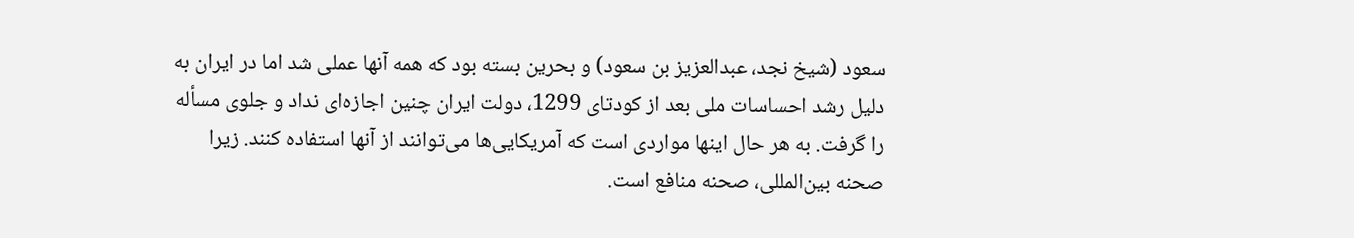سعود (شیخ نجد، عبدالعزیز بن سعود) و بحرین بسته بود که همه آنها عملی شد اما در ایران به دلیل رشد احساسات ملی بعد از کودتای 1299، دولت ایران چنین اجازه‌ای نداد و جلوی مسأله را گرفت. به هر حال اینها مواردی است که آمریکایی‌ها می‌توانند از آنها استفاده کنند. زیرا صحنه بین‌المللی، صحنه منافع است.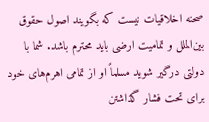صحنه اخلاقیات نیست که بگویند اصول حقوق بین‌الملل و تمامیت ارضی باید محترم باشد. شما با دولتی درگیر شوید مسلماً او از تمامی اهرم‌های خود برای تحت فشار گذاشتن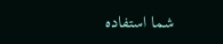شما استفاده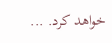خواهد کرد. ...